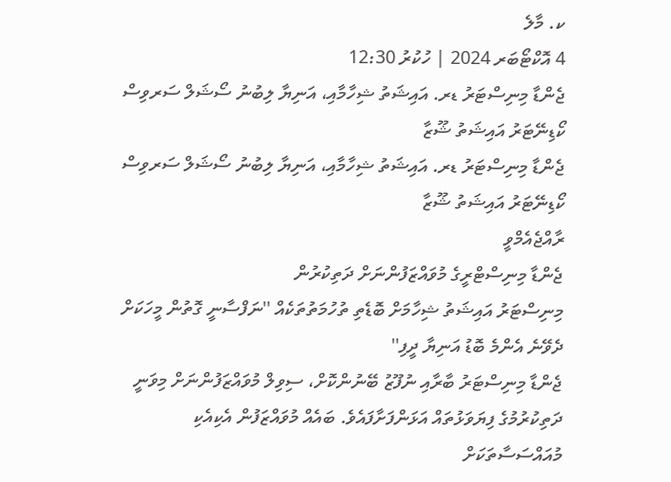ކ. މާލެ
4 އޮކްޓޯބަރ 2024 | ހުކުރު 12:30
ޖެންޑާ މިނިސްޓަރު ޑރ. އައިޝަތު ޝިހާމާއި، އަނިޔާ ލިބުނު ސޯޝަލް ސަރވިސް ކޯޑިނޭޓަރު އައިޝަތު ޝޫޒާ
ޖެންޑާ މިނިސްޓަރު ޑރ. އައިޝަތު ޝިހާމާއި، އަނިޔާ ލިބުނު ސޯޝަލް ސަރވިސް ކޯޑިނޭޓަރު އައިޝަތު ޝޫޒާ
ރާއްޖެއެމްވީ
ޖެންޑާ މިނިސްޓްރީގެ މުވައްޒަފުންނަށް ދަތިކުރުން
މިނިސްޓަރު އައިޝަތު ޝިހާމަށް ބޮޑެތި ތުހުމަތުތަކެއް ''ނަފްސާނީ ގޮތުން މީހަކަށް ދެވޭނެ އެންމެ ބޮޑު އަނިޔާ ދީފި''
ޖެންޑާ މިނިސްޓަރު ބާރާއި ނުފޫޒު ބޭނުންކޮށް، ސިވިލް މުވައްޒަފުންނަށް މިވަނީ ދަތިކުރުމުގެ ފިޔަވަޅުތައް އަޅަންފަށާފައެވެ. ބައެއް މުވައްޒަފުން އެކިއެކި މުއައްސަސާތަކަށް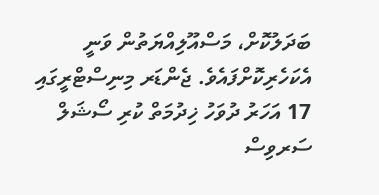ބަދަލުކޮށް، މަސްއޫލިއްޔަތުން ވަނީ އެކަހެރިކޮށްފައެވެ. ޖެންޑަރ މިނިސްޓްރީގައި 17 އަހަރު ދުވަހު ޚިދުމަތް ކުރި ސޯޝަލް ސަރވިސް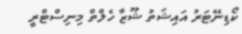ކޯޑިނޭޓަރު އައިޝަތު ޝޫޒާ ހެލްތް މިނިސްޓްރީ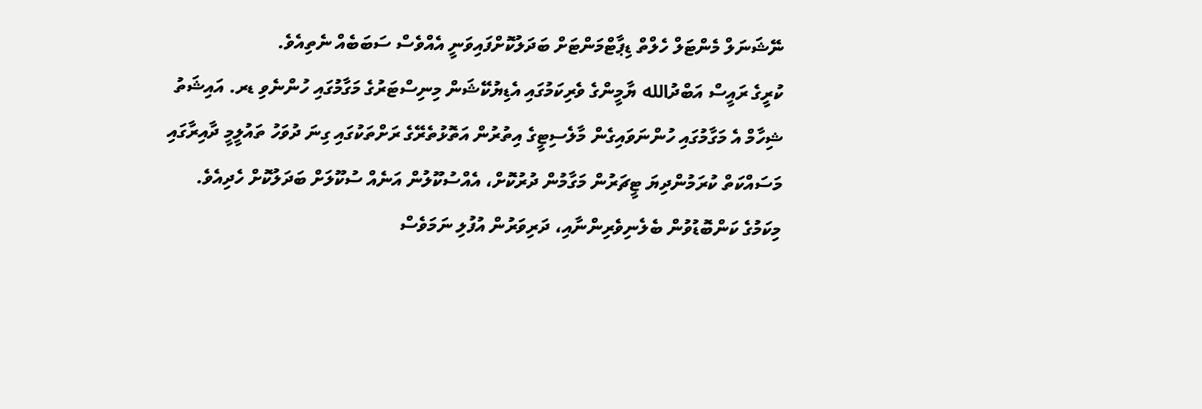ނޭޝަނަލް މެންޓަލް ހެލްތް ޑިޕާޓްމަންޓަށް ބަދަލުކޮށްފައިވަނީ އެއްވެސް ސަބަބެއް ނެތިއެވެ.
ކުރީގެ ރައީސް އަބްދުالله ޔާމީންގެ ވެރިކަމުގައި އެޑިޔުކޭޝަން މިނިސްޓަރުގެ މަގާމުގައި ހުންނެވި ޑރ. އައިޝަތު ޝިހާމް އެ މަގާމުގައި ހުންނަވައިގެން މާލެސިޓީގެ އިތުރުން އަތޮޅުތެރޭގެ ރަށްތަކުގައި ގިނަ ދުވަހު ތައުލީމީ ދާއިރާގައި މަސައްކަތް ކުރަމުންދިޔަ ޓީޗަރުން މަގާމުން ދުރުކޮށް، އެއްސުކޫލުން އަނެއް ސުކޫލަށް ބަދަލުކޮށް ހެދިއެވެ. މިކަމުގެ ކަންބޮޑުވުން ބެލެނިވެރިންނާއި، ދަރިވަރުން އުފުލި ނަމަވެސް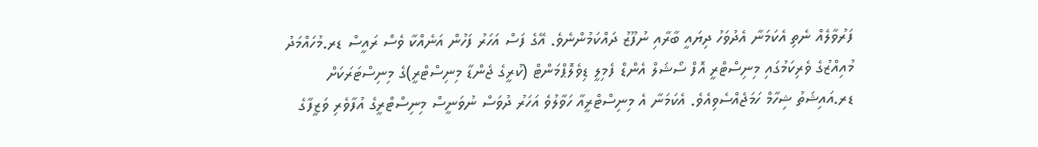ފަރުވާލެއް ނެތި އެކަމަނާ އެދުވަހު ދިޔައީ ބާރާއި ނުފޫޒު ދައްކަމުންނެވެ. އޭގެ ފަސް އަހަރު ފަހުން އަނެއްކާ ވެސް ރައީސް ޑރ.މުހައްމަދު މުއިއްޒުގެ ވެރިކަމުގައި މިނިސްޓްރީ އޮފް ސޯޝަލް އެންޑް ފެމިލީ ޑިވެލޮޕްމަންޓް (ކުރީގެ ޖެންޑާ މިނިސްޓްރީ)ގެ މިނިސްޓަރަކަށް ޑރ.އައިޝަތު ޝިހާމް ހަމަޖެއްސެވިއެވެ. އެކަމަނާ އެ މިނިސްޓްރީއާ ހަވާލުވެ އަހަރު ދުވަސް ނުވަނީސް މިނިސްޓްރީގެ އުފާވެރި ވަޒީފާގެ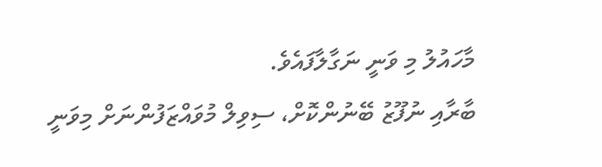މާހައުލު މި ވަނީ ނަގާލާފައެވެ.
ބާރާއި ނުފޫޒު ބޭނުންކޮށް، ސިވިލް މުވައްޒަފުންނަށް މިވަނީ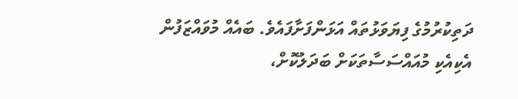ދަތިކުރުމުގެ ފިޔަވަޅުތައް އަޅަންފަށާފައެވެ. ބައެއް މުވައްޒަފުން އެކިއެކި މުއައްސަސާތަކަށް ބަދަލުކޮށް،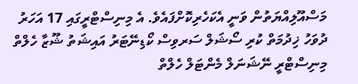މަސްއޫލިއްޔަތުން ވަނީ އެކަހެރިކޮށްފައެވެ. އެ މިނިސްޓްރީގައި 17 އަހަރު ދުވަހު ޚިދުމަތް ކުރި ސޯޝަލް ސަރވިސް ކޯޑިނޭޓަރު އައިޝަތު ޝޫޒާ ހެލްތް މިނިސްޓްރީ ނޭޝަނަލް މެންޓަލް ހެލްތް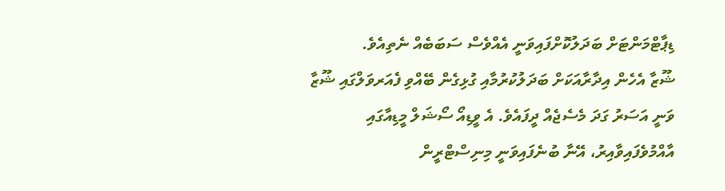ޑިޕާޓްމަންޓަށް ބަދަލުކޮށްފައިވަނީ އެއްވެސް ސަބަބެއް ނެތިއެވެ.
ޝޫޒާ އެހެން އިދާރާއަކަށް ބަދަލުކުރުމާއި ގުޅިގެން ބޭއްވި ފެއަރވަލްގައި ޝޫޒާ ވަނީ އަސަރު ގަދަ މެސެޖެއް ދީފައެވެ. އެ ވީޑިއޯ ސޯޝަލް މީޑިއާގައި އާއްމުވެފައިވާއިރު، އޭނާ ބުނެފައިވަނީ މިނިސްޓްރީން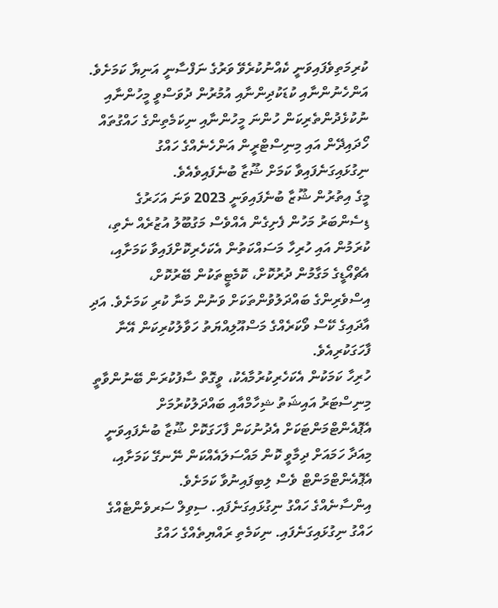ކުރިމަތިވެފައިވަނީ ކެއްނުކުރެވޭ ވަރުގެ ނަފްސާނީ އަނިޔާ ކަމަށެވެ. އަންހެނުންނާއި ކުޑަކުދިންނާއި އުމުރުން ދުވަސްވީ މީހުންނާއި ނުކުޅެދުންތެރިކަން ހުންނަ މީހުންނާއި ނިކަމެތިންގެ ހައްގުތައް ހޯދައިދޭން އައި މިނިސްޓްރީން އަންހެނެއްގެ ހައްގު ނިގުޅައިގަނެފައިވާ ކަމަށް ޝޫޒާ ބުނެފައިވެއެވެ.
މީގެ އިތުރުން ޝޫޒާ ބުނެފައިވަނީ 2023 ވަނަ އަހަރުގެ ޑިސެންބަރު މަހުން ފެށިގެން އެއްވެސް މަގުބޫލު އުޒުރެއް ނެތި، ކުރަމުން އައި ހުރިހާ މަސައްކަތުން އެކަހެރިކޮށްފައިވާ ކަމަށާއި، އެޗްއޯޑީގެ މަގާމުން ދުރުކޮށް، ކޮމެޓީތަކުން ބޭރުކޮށް، އިސްވެރިންގެ ބައްދަލުވުންތަކަށް ވަނުން މަނާ ކުރި ކަމަށެވެ. އަދި އާދައިގެ ކޭސް ވޯކަރެއްގެ މަސްއޫލިއްޔަތު ހަވާލުކުރިކަން އޭނާ ފާހަގަކުރިއެވެ.
ހުރިހާ ކަމަކުން އެކަހެރިކުރުމާއެކު، ވީގޮތް ސާފުކުރަން ބޭނުންވާތީ މިނިސްޓަރު އައިޝަތު ޝިހާމްއާއި ބައްދަލުކުރުމަށް އެޕޮއެންޓްމަންޓަކަށް އެދުނުކަން ފާހަގަކޮށް ޝޫޒާ ބުނެފައިވަނީ މިއަދާ ހަމައަށް ދިމާވީ ކޮން މައްސަލައެއްކަން ނޭނގޭ ކަމަށާއި، އެޕޮއެންޓްމަންޓް ވެސް ލިބިފައިނުވާ ކަމަށެވެ.
އިންސާނެއްގެ ހައްގު ނިގުޅައިގަނެފައި. ސިވިލް ސަރވެންޓެއްގެ ހައްގު ނިގުޅައިގަނެފައި. ނިކަމެތި ރައްޔިތެއްގެ ހައްގު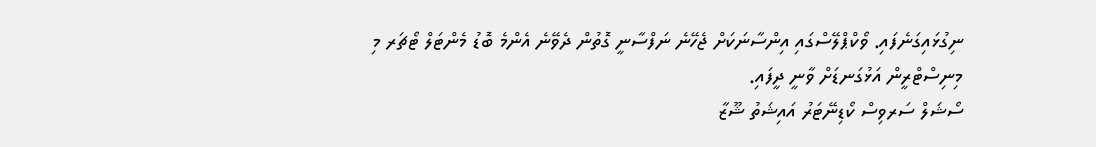ނިގުޅައިގަނެފައި. ވޯކްޕްލޭސްގައި އިންސާނަކަށް ޖެހޭނެ ނަފްސާނީ ގޮތުން ދެވޭނެ އެންމެ ބޮޑު މެންޓަލް ޓޯޗަރ މި މިނިސްޓްރީން އަޅުގަނޑަށް ވާނީ ދީފައި.
ސޯޝަލް ސަރވިސް ކޯޑިނޭޓަރު އައިޝަތު ޝޫޒާ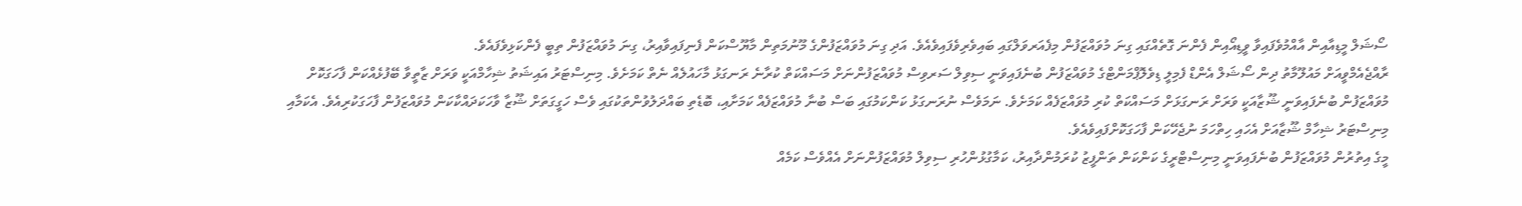ސޯޝަލް މީޑިއާއިން އާއްމުވެފައިވާ ވީޑިއޯއިން ފެންނަ ގޮތެއްގައި ގިނަ މުވައްޒަފުން މިފެއަރވަލްގައި ބައިވެރިވެފައިވެއެވެ. އަދި ގިނަ މުވައްޒަފުންގެ މޫނުމަތިން މާޔޫސްކަން ފެނިފައިވާއިރު، ގިނަ މުވައްޒަފުން ތިބީ ފެންކަޅިވެފައެވެ.
ރާއްޖެއެމްވީއަށް މައުލޫމާތު ދިން ސޯޝަލް އެންޑް ފެމިލީ ޑިވެލޮޕްމަންޓްގެ މުވައްޒަފުން ބުނެފައިވަނީ ސިވިލް ސަރވިސް މުވައްޒަފުންނަށް މަސައްކަތް ކުރާނެ ރަނގަޅު މާހައުލެއް ނެތް ކަމަށެވެ. މިނިސްޓަރު އައިޝަތު ޝިހާމްއަކީ ވަރަށް ޒާތީވާ ބޭފުޅެއްކަން ފާހަގަކޮށް މުވައްޒަފުން ބުނެފައިވަނީ ޝޫޒާއަކީ ވަރަށް ރަނގަޅަށް މަސައްކަތް ކުރި މުވައްޒަފެއް ކަމަށެވެ. ނަމަވެސް ނުރަނގަޅު ކަންކަމުގައި ބަސް ބުނާ މުވައްޒަފެއް ކަމަށާއި، ބޮޑެތި ބައްދަލުވުންތަކުގައި ވެސް ހަގީގަތަށް ޝޫޒާ ވާހަކަދައްކާކަން މުވައްޒަފުން ފާހަގަކުރިއެވެ. އެކަމާއި މިނިސްޓަރު ޝިހާމް ޝޫޒާއަށް އެހައި ހިތްހަމަ ނުޖެހޭކަން ފާހަގަކޮށްފައިވެއެވެ.
މީގެ އިތުރުން މުވައްޒަފުން ބުނެފައިވަނީ މިނިސްޓްރީގެ ކަންކަން ތަންފީޒު ކުރަމުންދާއިރު، ކަމާގުޅުންހުރި ސިވިލް މުވައްޒަފުންނަށް އެއްވެސް ކަމެއް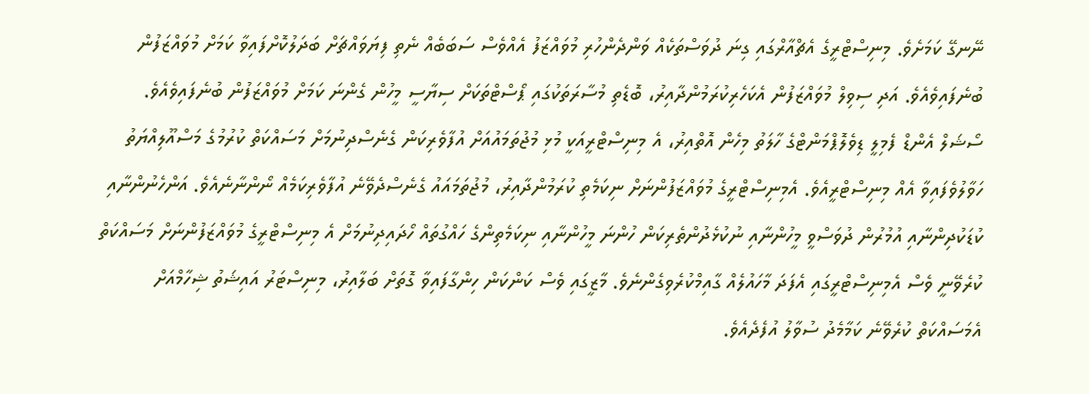ނޭނގޭ ކަމަށެވެ. މިނިސްޓްރީގެ އެޗްއާރްގައި ގިނަ ދުވަސްތަކެއް ވަންދެންހުރި މުވައްޒަފު އެއްވެސް ސަބަބެއް ނެތި ފިޔަވައްޗަށް ބަދަލުކޮށްފައިވާ ކަމަށް މުވައްޒަފުން ބުނެފައިވެއެވެ. އަދި ސިވިލް މުވައްޒަފުން އެކަހެރިކުރަމުންދާއިރު، ބޮޑެތި މުސާރަތަކުގައި ޕޯސްޓްތަކަށް ސިޔާސީ މީހުން ގެންނަ ކަމަށް މުވައްޒަފުން ބުނެފައިވެއެވެ.
ސޯޝަލް އެންޑް ފެމިލީ ޑިވެލޮޕްމަންޓްގެ ހާލަތު މިހެން އޮތްއިރު، އެ މިނިސްޓްރީއަކީ މުޅި މުޖުތަމައުއަށް އުފާވެރިކަން ގެނެސްދިނުމަށް މަސައްކަތް ކުރުމުގެ މަސްއޫލިއްޔަތު ހަވާލުވެފައިވާ އެއް މިނިސްޓްރީއެވެ. އެމިނިސްޓްރީގެ މުވައްޒަފުންނަށް ނިކަމެތި ކުރަމުންދާއިރު، މުޖުތަމައައު ގެނެސްދެވޭނެ އުފާވެރިކަމެއް ނޯންނާނެއެވެ. އަންހެނުންނާއި ކުޑަކުދިންނާއި އުމުރުން ދުވަސްވީ މީހުންނާއި ނުކުޅެދުންތެރިކަން ހުންނަ މީހުންނާއި ނިކަމެތިންގެ ހައްގުތައް ހޯދައިދިނުމަށް އެ މިނިސްޓްރީގެ މުވައްޒަފުންނަށް މަސައްކަތް ކުރެވޭނީ ވެސް އެމިނިސްޓްރީގައި އެފަދަ މާހައުލެއް ގާއިމްކުރެވިގެންނެވެ. މާޒީގައި ވެސް ކަންކަން ހިންގާފައިވާ ގޮތަށް ބަލާއިރު، މިނިސްޓަރު އައިޝަތު ޝިހާމްއަށް އެމަސައްކަތް ކުރެވޭނެ ކަމާމެދު ސުވާލު އުފެދެއެވެ.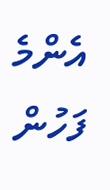އެންމެ ފަހުން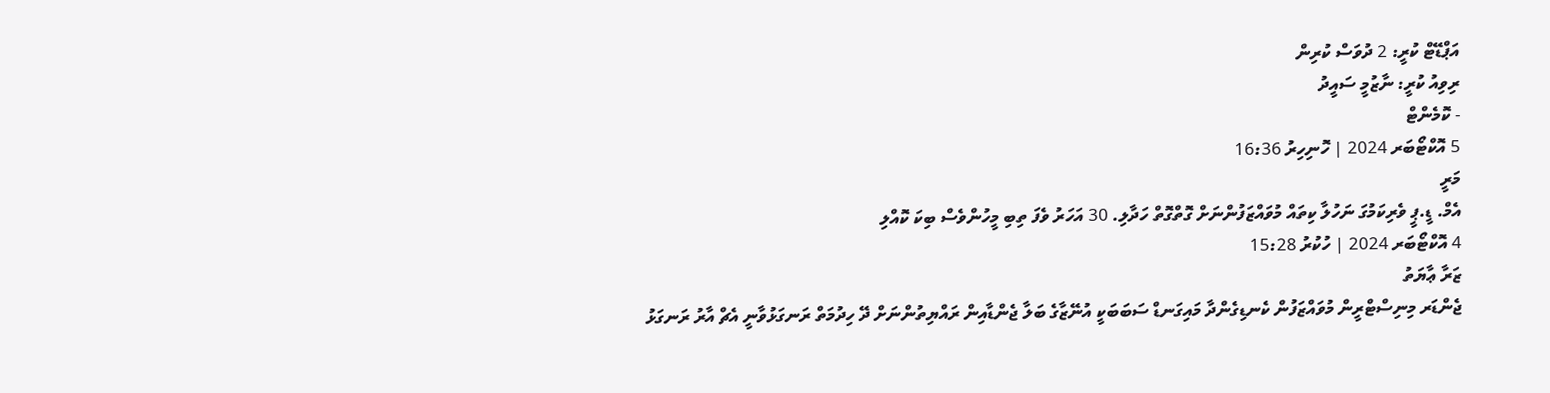އަޕްޑޭޓް ކުރީ: 2 ދުވަސް ކުރިން
ރިވިއު ކުރީ: ނާޒުމީ ސައީދު
- ކޮމެންޓް
5 އޮކްޓޯބަރ 2024 | ހޮނިހިރު 16:36
މަރީ
އެމް. ޑީ.ޕީ ވެރިކަމުގަ ނަހުލާ ކިތައް މުވައްޒަފުންނަށް ގޮތްގޮތް ހަދާލި. 30 އަހަރު ވެފަ ތިބި މީހުންވެސް ބިކަ ކޮއްލި
4 އޮކްޓޯބަރ 2024 | ހުކުރު 15:28
ޒަރާ ޢާޔަތު
ޖެންޑަރ މިނިސްޓްރީން މުވައްޒަފުން ކެނޑިގެންދާ މައިގަނޑް ސަބަބަކީ އުނޭޒާގެ ބަލާ ޖެންޑާއިން ރައްޔިތުންނަށް ދޭ ހިދުމަތް ރަނގަޅުވާނީ އެޗް އާރު ރަނގަޅު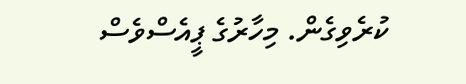ކުރެވިގެން. މިހާރުގެ ޕީއެސްވެސް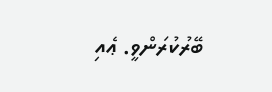ބޭރުކުރަންވީ. ޢެއި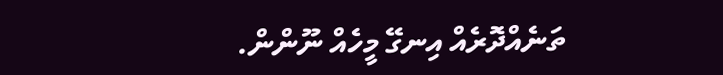ތަނެއްދޮރެއް އިނގޭ މީހެއް ނޫންން.